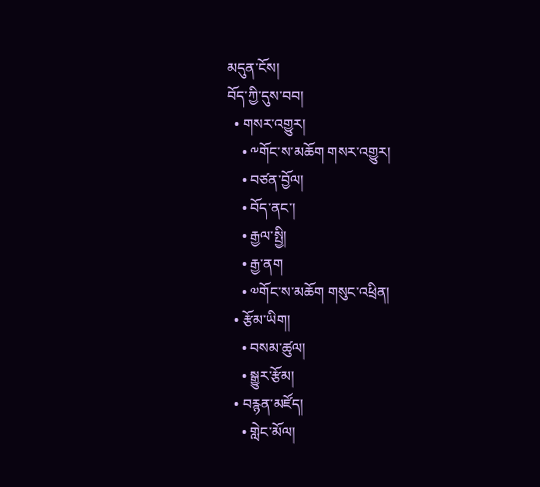མདུན་ངོས།
བོད་ཀྱི་དུས་བབ།
  • གསར་འགྱུར།
    • ༸གོང་ས་མཆོག གསར་འགྱུར།
    • བཙན་བྱོལ།
    • བོད་ནང་།
    • རྒྱལ་སྤྱི།
    • རྒྱ་ནག
    • ༧གོང་ས་མཆོག གསུང་འཕྲིན།
  • རྩོམ་ཡིག།
    • བསམ་ཚུལ།
    • སྒྱུར་རྩོམ།
  • བརྙན་མཛོད།
    • གླེང་མོལ།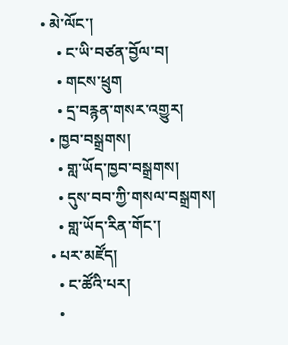• མེ་ལོང་།
    • ང་ཡི་བཙན་བྱོལ་བ།
    • གངས་ཕྲུག
    • དྲ་བརྙན་གསར་འགྱུར།
  • ཁྱབ་བསྒྲགས།
    • གླ་ཡོད་ཁྱབ་བསྒྲགས།
    • དུས་བབ་ཀྱི་གསལ་བསྒྲགས།
    • གླ་ཡོད་རིན་གོང་།
  • པར་མཛོད།
    • ང་ཚོའི་པར།
    •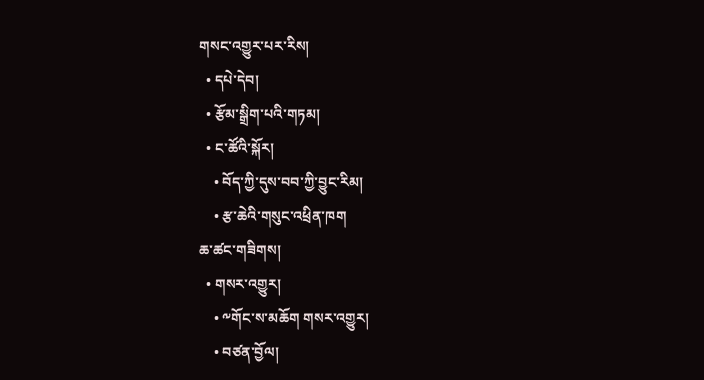གསང་འགྱུར་པར་རིས།
  • དཔེ་དེབ།
  • རྩོམ་སྒྲིག་པའི་གཏམ།
  • ང་ཚོའི་སྐོར།
    • བོད་ཀྱི་དུས་བབ་ཀྱི་བྱུང་རིམ།
    • རྩ་ཆེའི་གསུང་འཕྲིན་ཁག
ཆ་ཚང་གཟིགས།
  • གསར་འགྱུར།
    • ༸གོང་ས་མཆོག གསར་འགྱུར།
    • བཙན་བྱོལ།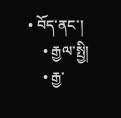• བོད་ནང་།
    • རྒྱལ་སྤྱི།
    • རྒྱ་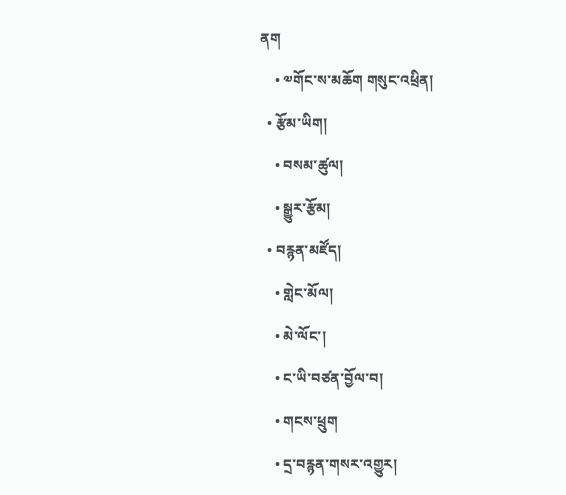ནག
    • ༧གོང་ས་མཆོག གསུང་འཕྲིན།
  • རྩོམ་ཡིག།
    • བསམ་ཚུལ།
    • སྒྱུར་རྩོམ།
  • བརྙན་མཛོད།
    • གླེང་མོལ།
    • མེ་ལོང་།
    • ང་ཡི་བཙན་བྱོལ་བ།
    • གངས་ཕྲུག
    • དྲ་བརྙན་གསར་འགྱུར།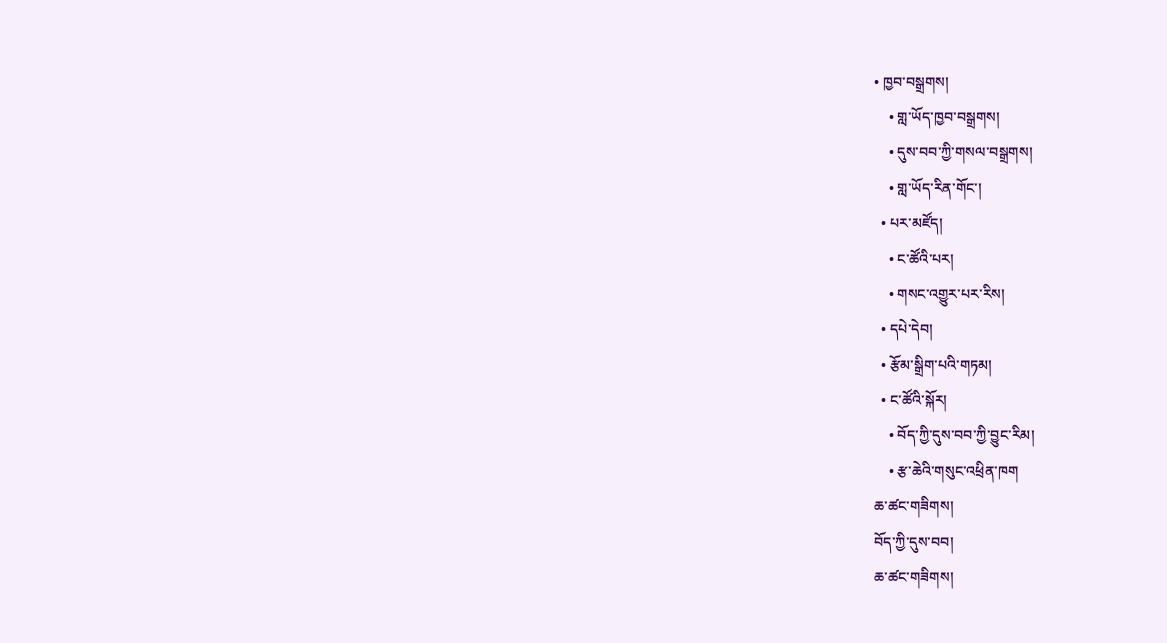• ཁྱབ་བསྒྲགས།
    • གླ་ཡོད་ཁྱབ་བསྒྲགས།
    • དུས་བབ་ཀྱི་གསལ་བསྒྲགས།
    • གླ་ཡོད་རིན་གོང་།
  • པར་མཛོད།
    • ང་ཚོའི་པར།
    • གསང་འགྱུར་པར་རིས།
  • དཔེ་དེབ།
  • རྩོམ་སྒྲིག་པའི་གཏམ།
  • ང་ཚོའི་སྐོར།
    • བོད་ཀྱི་དུས་བབ་ཀྱི་བྱུང་རིམ།
    • རྩ་ཆེའི་གསུང་འཕྲིན་ཁག
ཆ་ཚང་གཟིགས།
བོད་ཀྱི་དུས་བབ།
ཆ་ཚང་གཟིགས།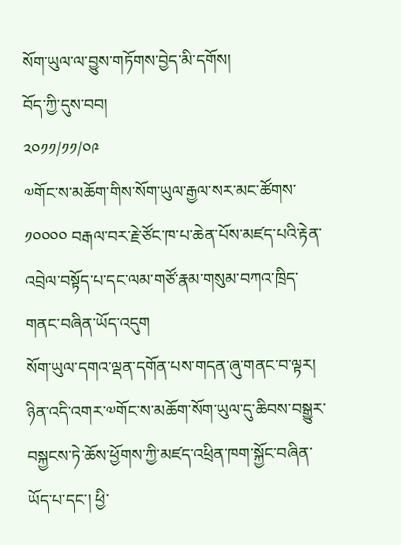སོག་ཡུལ་ལ་བྱུས་གཏོགས་བྱེད་མི་དགོས།
བོད་ཀྱི་དུས་བབ།
༢༠༡༡/༡༡/༠༩
༧གོང་ས་མཆོག་གིས་སོག་ཡུལ་རྒྱལ་སར་མང་ཚོགས་ ༡༠༠༠༠ བརྒལ་བར་རྗེ་ཙོང་ཁ་པ་ཆེན་པོས་མཛད་པའི་རྟེན་འབྲེལ་བསྟོད་པ་དང་ལམ་གཙོ་རྣམ་གསུམ་བཀའ་ཁྲིད་གནང་བཞིན་ཡོད་འདུག
སོག་ཡུལ་དགའ་ལྡན་དགོན་པས་གདན་ཞུ་གནང་བ་ལྟར། ཉིན་འདི་འགར་༧གོང་ས་མཆོག་སོག་ཡུལ་དུ་ཆིབས་བསྒྱུར་བསྐྱངས་ཏེ་ཆོས་ཕྱོགས་ཀྱི་མཛད་འཕྲིན་ཁག་སྐྱོང་བཞིན་ཡོད་པ་དང་། ཕྱི་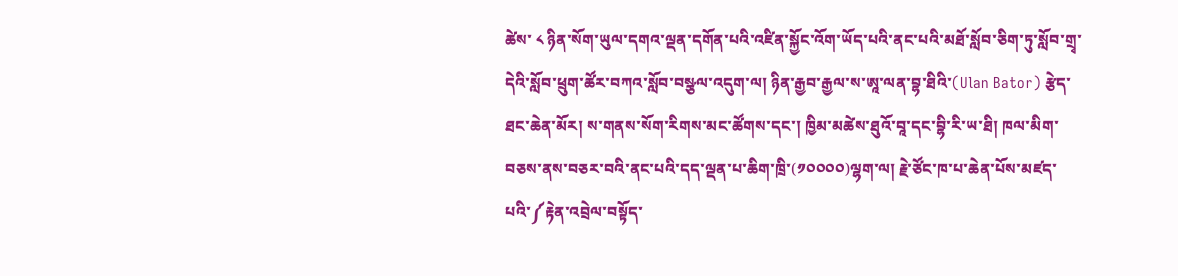ཚེས་ ༨ ཉིན་སོག་ཡུལ་དགའ་ལྡན་དགོན་པའི་འཛིན་སྐྱོང་འོག་ཡོད་པའི་ནང་པའི་མཐོ་སློབ་ཅིག་ཏུ་སློབ་གྲྭ་དེའི་སློབ་ཕྲུག་ཚོར་བཀའ་སློབ་བསྩལ་འདུག་ལ། ཉིན་རྒྱབ་རྒྱལ་ས་ཨཱ་ལན་བྷ་ཐིའི་(Ulan Bator) རྩེད་ཐང་ཆེན་མོར། ས་གནས་སོག་རིགས་མང་ཚོགས་དང་། ཁྱིམ་མཚེས་ཐུའོ་བཱ་དང་བྷི་རི་ཡ་ཐི། ཁལ་མིག་བཅས་ནས་བཅར་བའི་ནང་པའི་དད་ལྡན་པ་ཆིག་ཁྲི་(༡༠༠༠༠)ལྷག་ལ། རྗེ་ཙོང་ཁ་པ་ཆེན་པོས་མཛད་པའི་༼རྟེན་འབྲེལ་བསྟོད་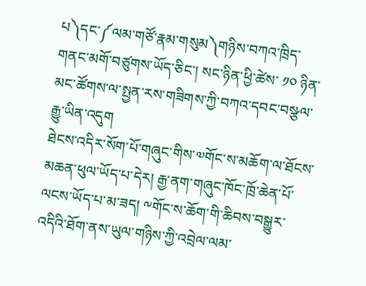པ༽དང་༼ལམ་གཙོ་རྣམ་གསུམ༽གཉིས་བཀའ་ཁྲིད་གནང་མགོ་བཙུགས་ཡོད་ཅིང་། སང་ཉིན་ཕྱི་ཚེས་ ༡༠ ཉིན་མང་ཚོགས་ལ་སྤྱན་རས་གཟིགས་ཀྱི་བཀའ་དབང་བསྩལ་རྒྱུ་ཡིན་འདུག
ཐེངས་འདིར་སོག་པོ་གཞུང་གིས་༧གོང་ས་མཆོག་ལ་ཐོངས་མཆན་ཕུལ་ཡོད་པ་དེར། རྒྱ་ནག་གཞུང་ཁོང་ཁྲོ་ཆེན་པོ་ལངས་ཡོད་པ་མ་ཟད། ༸གོང་ས་ཆོག་གི་ཆིབས་བསྒྱུར་འདིའི་ཐོག་ནས་ཡུལ་གཉིས་ཀྱི་འབྲེལ་ལམ་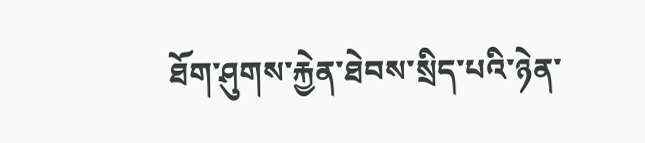ཐོག་ཤུགས་རྐྱེན་ཐེབས་སྲིད་པའི་ཉེན་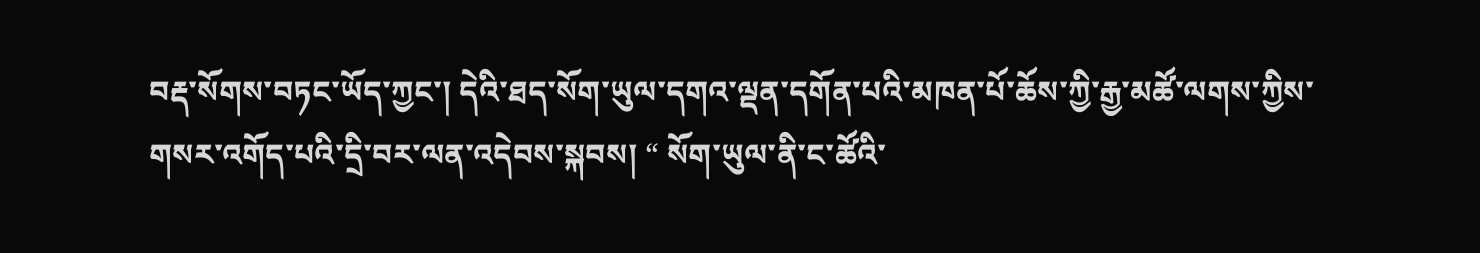བརྡ་སོགས་བཏང་ཡོད་ཀྱང་། དེའི་ཐད་སོག་ཡུལ་དགའ་ལྡན་དགོན་པའི་མཁན་པོ་ཆོས་ཀྱི་རྒྱ་མཚོ་ལགས་ཀྱིས་གསར་འགོད་པའི་དྲི་བར་ལན་འདེབས་སྐབས། “ སོག་ཡུལ་ནི་ང་ཚོའི་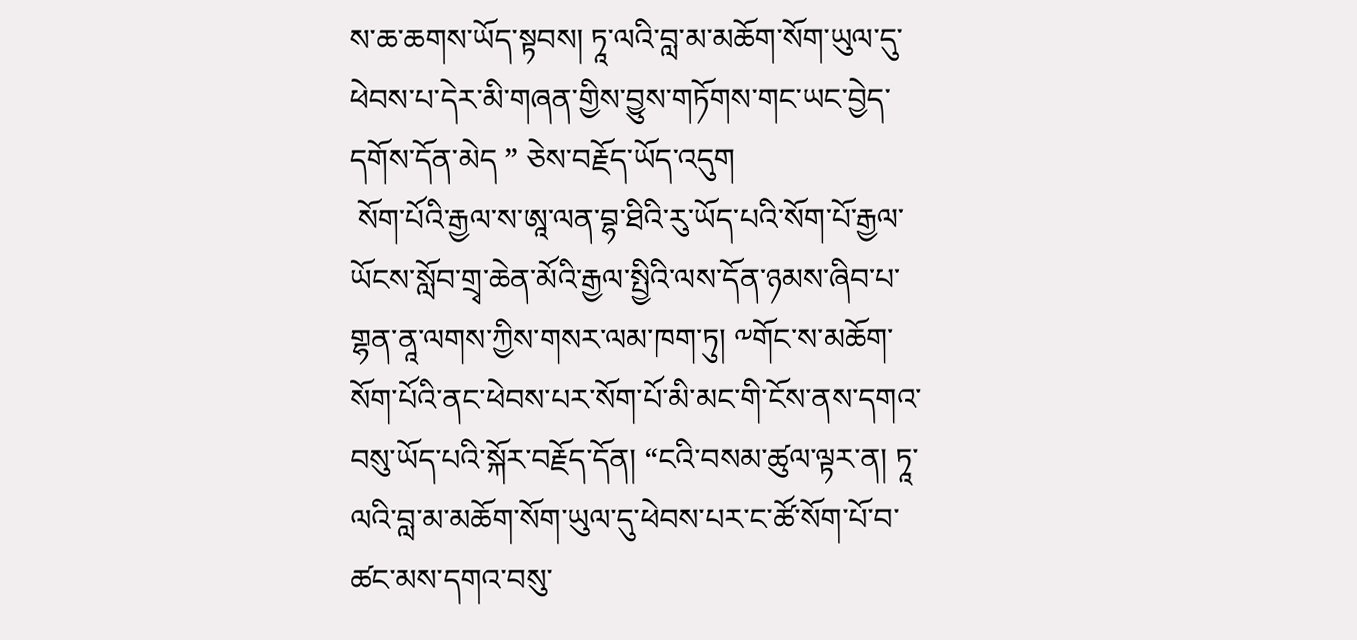ས་ཆ་ཆགས་ཡོད་སྟབས། ཏཱ་ལའི་བླ་མ་མཆོག་སོག་ཡུལ་དུ་ཕེབས་པ་དེར་མི་གཞན་གྱིས་བྱུས་གཏོགས་གང་ཡང་བྱེད་དགོས་དོན་མེད ” ཅེས་བརྗོད་ཡོད་འདུག
 སོག་པོའི་རྒྱལ་ས་ཨཱ་ལན་བྷ་ཐིའི་རུ་ཡོད་པའི་སོག་པོ་རྒྱལ་ཡོངས་སློབ་གྲྭ་ཆེན་མོའི་རྒྱལ་སྤྱིའི་ལས་དོན་ཉམས་ཞིབ་པ་གྷན་ནཱ་ལགས་ཀྱིས་གསར་ལམ་ཁག་ཏུ། ༸གོང་ས་མཆོག་སོག་པོའི་ནང་ཕེབས་པར་སོག་པོ་མི་མང་གི་ངོས་ནས་དགའ་བསུ་ཡོད་པའི་སྐོར་བརྗོད་དོན། “ངའི་བསམ་ཚུལ་ལྟར་ན། ཏཱ་ལའི་བླ་མ་མཆོག་སོག་ཡུལ་དུ་ཕེབས་པར་ང་ཚོ་སོག་པོ་བ་ཚང་མས་དགའ་བསུ་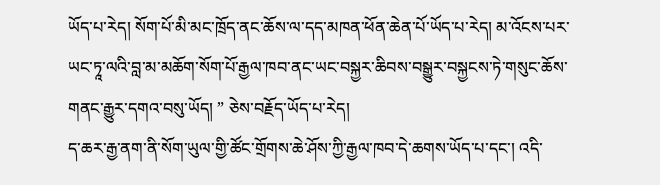ཡོད་པ་རེད། སོག་པོ་མི་མང་ཁྲོད་ནང་ཆོས་ལ་དད་མཁན་ཕོན་ཆེན་པོ་ཡོད་པ་རེད། མ་འོངས་པར་ཡང་ཏཱ་ལའི་བླ་མ་མཆོག་སོག་པོ་རྒྱལ་ཁབ་ནང་ཡང་བསྐྱར་ཆིབས་བསྒྱུར་བསྐྱངས་ཏེ་གསུང་ཆོས་གནང་རྒྱུར་དགའ་བསུ་ཡོད། ” ཅེས་བརྗོད་ཡོད་པ་རེད།
ད་ཆར་རྒྱ་ནག་ནི་སོག་ཡུལ་གྱི་ཚོང་གྲོགས་ཆེ་ཤོས་ཀྱི་རྒྱལ་ཁབ་དེ་ཆགས་ཡོད་པ་དང་། འདི་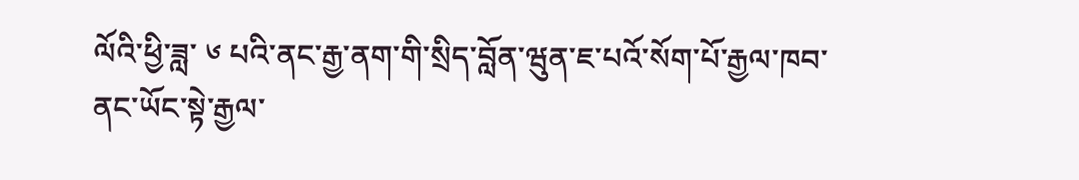ལོའི་ཕྱི་ཟླ་ ༦ པའི་ནང་རྒྱ་ནག་གི་སྲིད་བློན་ཝུན་ཇ་པའོ་སོག་པོ་རྒྱལ་ཁབ་ནང་ཡོང་སྟེ་རྒྱལ་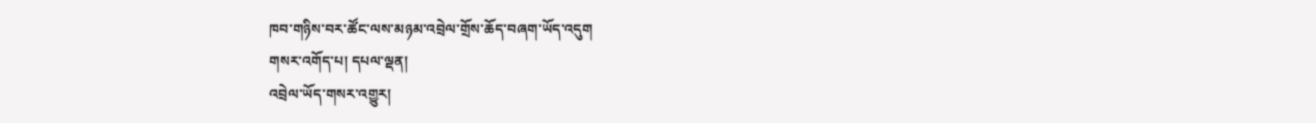ཁབ་གཉིས་བར་ཚོང་ལས་མཉམ་འབྲེལ་གྲོས་ཆོད་བཞག་ཡོད་འདུག
གསར་འགོད་པ། དཔལ་ལྡན།
འབྲེལ་ཡོད་གསར་འགྱུར།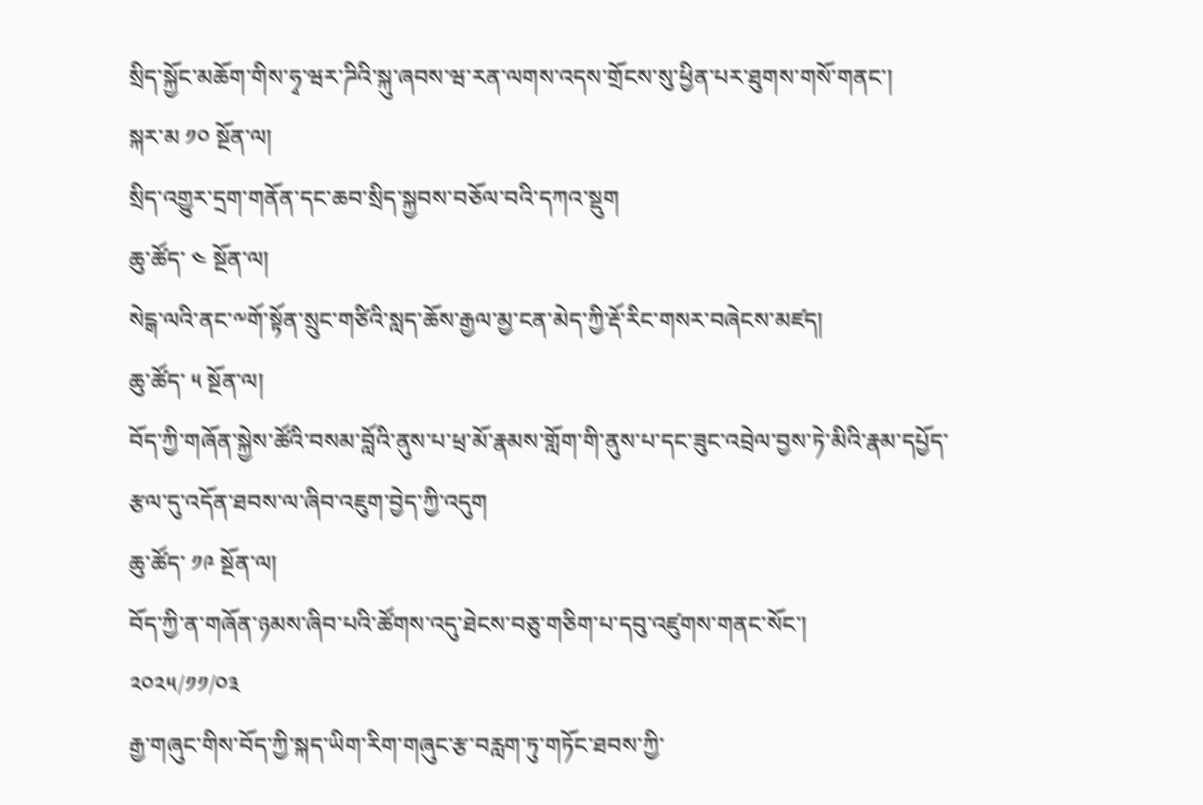སྲིད་སྐྱོང་མཆོག་གིས་ཧྭ་ཝར་ཌིའི་སྐུ་ཞབས་ཝ་རན་ལགས་འདས་གྲོངས་སུ་ཕྱིན་པར་ཐུགས་གསོ་གནང་།
སྐར་མ ༡༠ སྔོན་ལ།
སྲིད་འགྱུར་དྲག་གནོན་དང་ཆབ་སྲིད་སྐྱབས་བཅོལ་བའི་དཀའ་སྡུག
ཆུ་ཚོད་ ༤ སྔོན་ལ།
སེངྒ་ལའི་ནང་༸གོ་སྟོན་སྲུང་གཙིའི་སླད་ཆོས་རྒྱལ་མྱ་ངན་མེད་ཀྱི་རྡོ་རིང་གསར་བཞེངས་མཛད།
ཆུ་ཚོད་ ༥ སྔོན་ལ།
བོད་ཀྱི་གཞོན་སྐྱེས་ཚོའི་བསམ་བློའི་ནུས་པ་ཕྲ་མོ་རྣམས་གློག་གི་ནུས་པ་དང་ཟུང་འབྲེལ་བྱས་ཏེ་མིའི་རྣམ་དཔྱོད་རྩལ་དུ་འདོན་ཐབས་ལ་ཞིབ་འཇུག་བྱེད་ཀྱི་འདུག
ཆུ་ཚོད་ ༡༩ སྔོན་ལ།
བོད་ཀྱི་ན་གཞོན་ཉམས་ཞིབ་པའི་ཚོགས་འདུ་ཐེངས་བཅུ་གཅིག་པ་དབུ་འཛུགས་གནང་སོང་།
༢༠༢༥/༡༡/༠༣
རྒྱ་གཞུང་གིས་བོད་ཀྱི་སྐད་ཡིག་རིག་གཞུང་རྩ་བརླག་ཏུ་གཏོང་ཐབས་ཀྱི་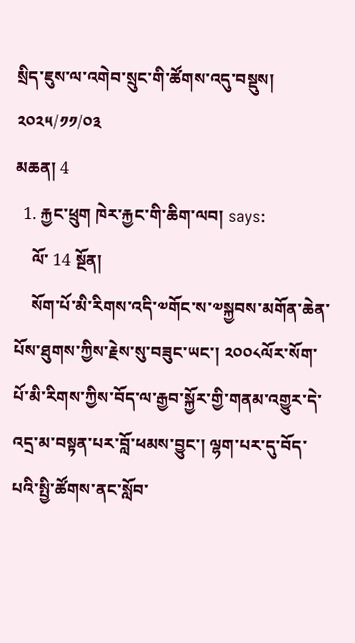སྲིད་ཇུས་ལ་འགེབ་སྲུང་གི་ཚོགས་འདུ་བསྡུས།
༢༠༢༥/༡༡/༠༣
མཆན། 4
  1. རྐྱང་ཕྲུག ཁེར་རྐྱང་གི་ཆིག་ལབ། says:
    ལོ་ 14 སྔོན།
    སོག་པོ་མི་རིགས་འདི་༧གོང་ས་༧སྐྱབས་མགོན་ཆེན་པོས་ཐུགས་ཀྱིས་རྗེས་སུ་བཟུང་ཡང་། ༢༠༠༨ལོར་སོག་པོ་མི་རིགས་ཀྱིས་བོད་ལ་རྒྱབ་སྐྱོར་གྱི་གནམ་འགྱུར་དེ་འདྲ་མ་བསྟན་པར་བློ་ཕམས་བྱུང་། ལྷག་པར་དུ་བོད་པའི་སྤྱི་ཚོགས་ནང་སློབ་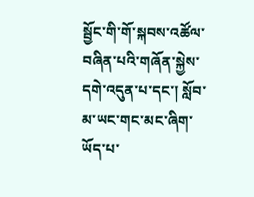སྦྱོང་གི་གོ་སྐབས་འཚོལ་བཞིན་པའི་གཞོན་སྐྱེས་དགེ་འདུན་པ་དང་། སློབ་མ་ཡང་གང་མང་ཞིག་ཡོད་པ་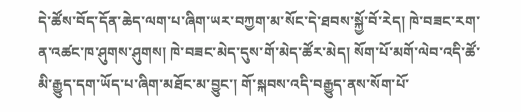དེ་ཚོས་བོད་དོན་ཆེད་ལག་པ་ཞིག་ཡར་བཀྱག་མ་སོང་དེ་ཐབས་སྐྱོ་བོ་རེད། ཁེ་བཟང་རག་ན་འཚང་ཁ་ཤུགས་ཤུགས། ཁེ་བཟང་མེད་དུས་གོ་མེད་ཚོར་མེད། སོག་པོ་མགོ་ལེབ་འདི་ཚོ་མི་རྒྱུད་དག་ཡོད་པ་ཞིག་མཐོང་མ་བྱུང་། གོ་སྐབས་འདི་བརྒྱུད་ནས་སོག་པོ་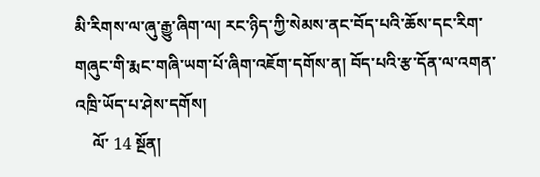མི་རིགས་ལ་ཞུ་རྒྱུ་ཞིག་ལ། རང་ཉིད་ཀྱི་སེམས་ནང་བོད་པའི་ཆོས་དང་རིག་གཞུང་གི་རྨང་གཞི་ཡག་པོ་ཞིག་འཇོག་དགོས་ན། བོད་པའི་རྩ་དོན་ལ་འགན་འཁྲི་ཡོད་པ་ཤེས་དགོས།
    ལོ་ 14 སྔོན།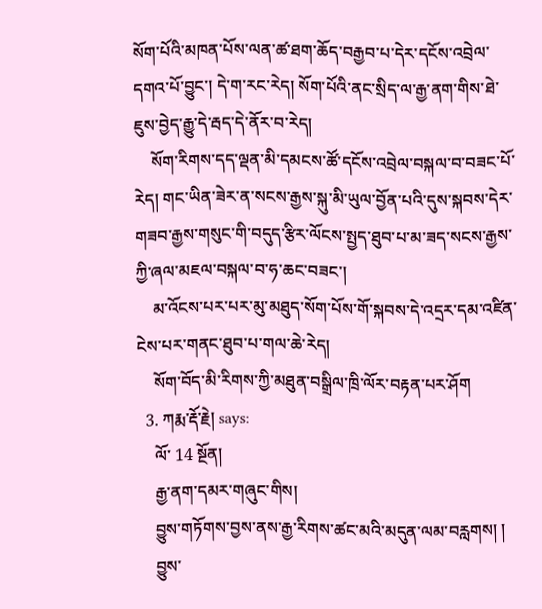སོག་པོའི་མཁན་པོས་ལན་ཚ་ཐག་ཆོད་བརྒྱབ་པ་དེར་དངོས་འབྲེལ་དགའ་པོ་བྱུང་། དེ་ག་རང་རེད། སོག་པོའི་ནང་སྲིད་ལ་རྒྱ་ནག་གིས་ཐེ་ཇུས་བྱེད་རྒྱུ་དེ་རྦད་དེ་ནོར་བ་རེད།
    སོག་རིགས་དད་ལྡན་མི་དམངས་ཚོ་དངོས་འབྲེལ་བསྐལ་བ་བཟང་པོ་རེད། གང་ཡིན་ཟེར་ན་སངས་རྒྱས་སྐུ་མི་ཡུལ་བྱོན་པའི་དུས་སྐབས་དེར་གཟབ་རྒྱས་གསུང་གི་བདུད་རྩིར་ལོངས་སྤྱད་ཐུབ་པ་མ་ཟད་སངས་རྒྱས་ཀྱི་ཞལ་མཇལ་བསྐལ་བ་ཧ་ཆང་བཟང་།
    མ་འོངས་པར་པར་མུ་མཐུད་སོག་པོས་གོ་སྐབས་དེ་འདྲར་དམ་འཛིན་ངེས་པར་གནང་ཐུབ་པ་གལ་ཆེ་རེད།
    སོག་བོད་མི་རིགས་ཀྱི་མཐུན་བསྒྲིལ་ཁྲི་ལོར་བརྟན་པར་ཤོག
  3. ཀརྨ་རྡོ་རྗེ། says:
    ལོ་ 14 སྔོན།
    རྒྱ་ནག་དམར་གཞུང་གིས།
    བྱུས་གཏོགས་བྱས་ནས་རྒྱ་རིགས་ཚང་མའི་མདུན་ལམ་བརླགས། །
    བྱུས་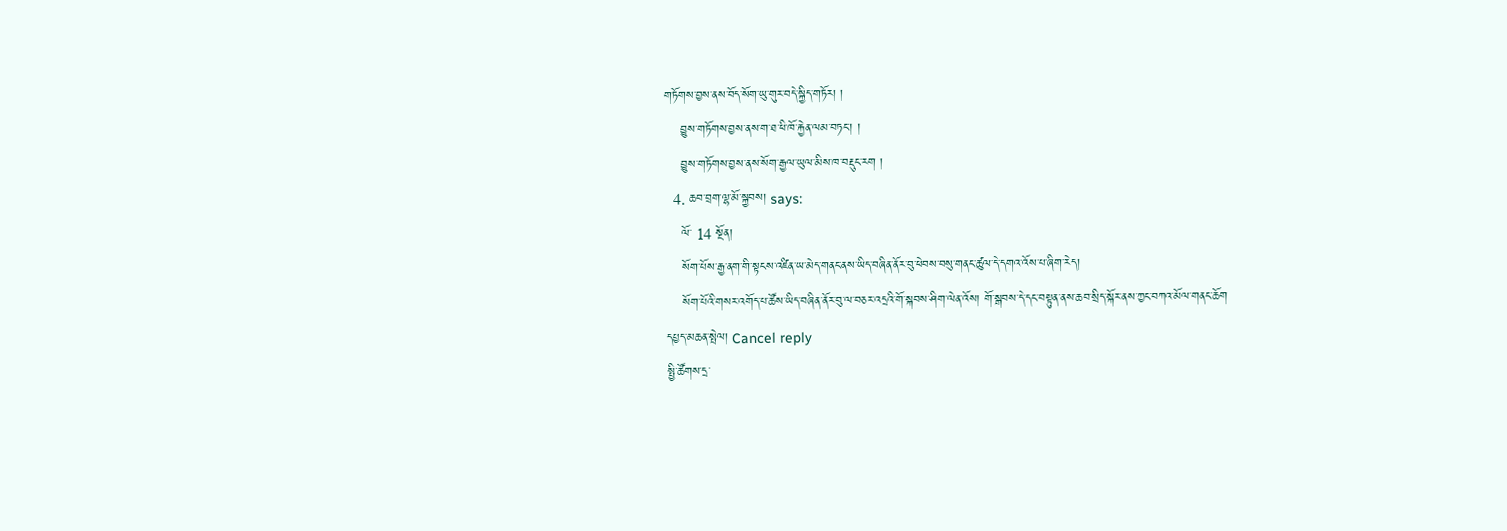གཏོགས་བྱས་ནས་བོད་སོག་ཡུ་གུར་བདེ་སྐྱིད་གཏོར། །
    བྱུས་གཏོགས་བྱས་ནས་ག་ཐ་ཕི་ཁོ་རྐྱེན་ལམ་བཏང་། །
    བྱུས་གཏོགས་བྱས་ནས་སོག་རྒྱལ་ཡུལ་མིས་ཁ་བརྡུང་རག །
  4. ཆབ་བྲག་ལྷ་མོ་སྐྱབས། says:
    ལོ་ 14 སྔོན།
    སོག་པོས་རྒྱ་ནག་གི་སྟངས་འཛིན་ཡ་མེད་གནང་ནས་ཡིད་བཞིན་ནོར་བུ་ཕེབས་བསུ་གནང་ཚུལ་དེ་དགའ་འོས་པ་ཞིག་རེད།
    སོག་པོའི་གསར་འགོད་པ་ཚོས་ཡིད་བཞིན་ནོར་བུ་ལ་བཅར་འདྲའི་གོ་སྐབས་ཤིག་ལེན་འོས། གོ་སྒབས་དེ་དང་བསྟུན་ནས་ཆབ་སྲིད་སྐོར་ནས་ཀྱང་བཀའ་མོལ་གནང་ཆོག
དཔྱད་མཆན་སྤེལ། Cancel reply
སྤྱི་ཚོགས་དྲ་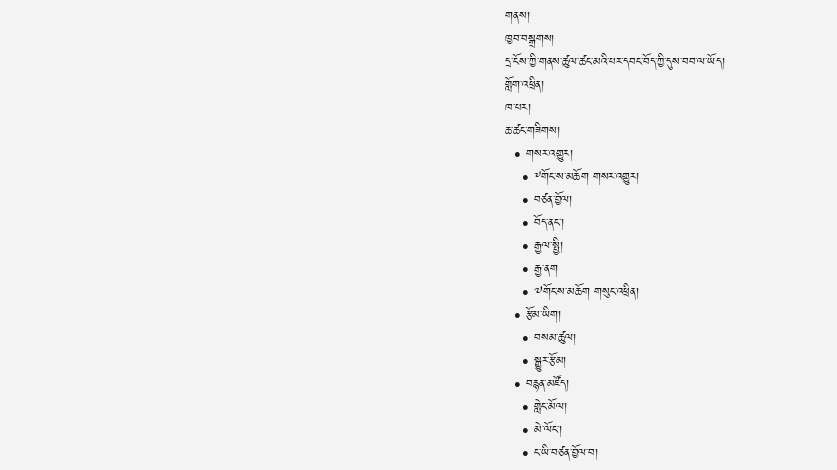གནས།
ཁྱབ་བསྒྲགས།
དྲ་ངོས་ཀྱི་གནས་ཚུལ་ཚང་མའི་པར་དབང་བོད་ཀྱི་དུས་བབ་ལ་ཡོད།
གློག་འཕྲིན།
ཁ་པར།
ཆ་ཚང་གཟིགས།
  • གསར་འགྱུར།
    • ༸གོང་ས་མཆོག གསར་འགྱུར།
    • བཙན་བྱོལ།
    • བོད་ནང་།
    • རྒྱལ་སྤྱི།
    • རྒྱ་ནག
    • ༧གོང་ས་མཆོག གསུང་འཕྲིན།
  • རྩོམ་ཡིག།
    • བསམ་ཚུལ།
    • སྒྱུར་རྩོམ།
  • བརྙན་མཛོད།
    • གླེང་མོལ།
    • མེ་ལོང་།
    • ང་ཡི་བཙན་བྱོལ་བ།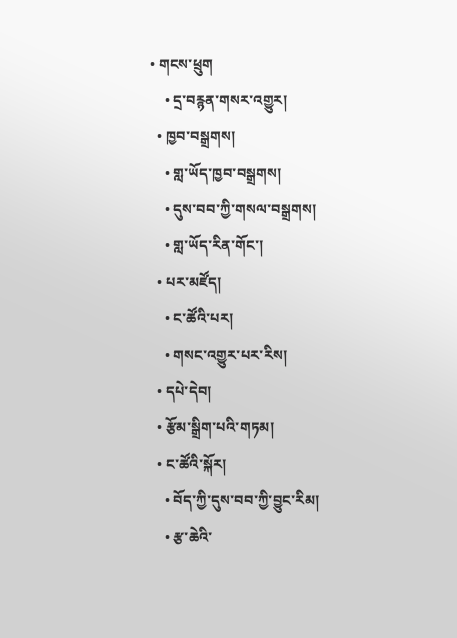• གངས་ཕྲུག
    • དྲ་བརྙན་གསར་འགྱུར།
  • ཁྱབ་བསྒྲགས།
    • གླ་ཡོད་ཁྱབ་བསྒྲགས།
    • དུས་བབ་ཀྱི་གསལ་བསྒྲགས།
    • གླ་ཡོད་རིན་གོང་།
  • པར་མཛོད།
    • ང་ཚོའི་པར།
    • གསང་འགྱུར་པར་རིས།
  • དཔེ་དེབ།
  • རྩོམ་སྒྲིག་པའི་གཏམ།
  • ང་ཚོའི་སྐོར།
    • བོད་ཀྱི་དུས་བབ་ཀྱི་བྱུང་རིམ།
    • རྩ་ཆེའི་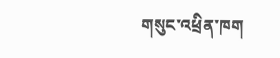གསུང་འཕྲིན་ཁག